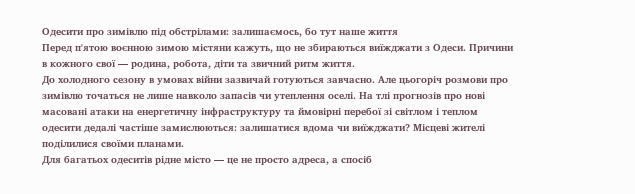Одесити про зимівлю під обстрілами: залишаємось, бо тут наше життя
Перед п'ятою воєнною зимою містяни кажуть, що не збираються виїжджати з Одеси. Причини в кожного свої — родина, робота, діти та звичний ритм життя.
До холодного сезону в умовах війни зазвичай готуються завчасно. Але цьогоріч розмови про зимівлю точаться не лише навколо запасів чи утеплення оселі. На тлі прогнозів про нові масовані атаки на енергетичну інфраструктуру та ймовірні перебої зі світлом і теплом одесити дедалі частіше замислюються: залишатися вдома чи виїжджати? Місцеві жителі поділилися своїми планами.
Для багатьох одеситів рідне місто — це не просто адреса, а спосіб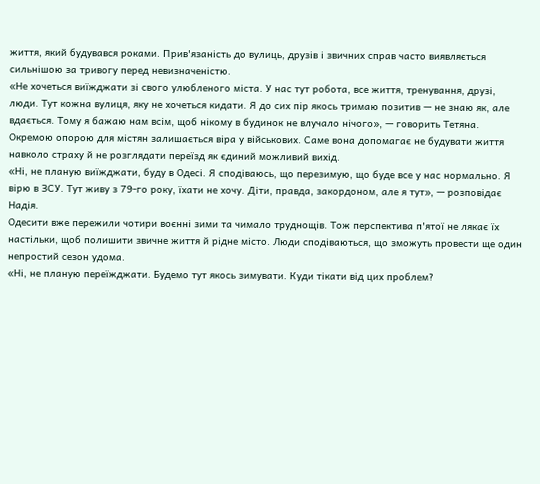життя, який будувався роками. Прив'язаність до вулиць, друзів і звичних справ часто виявляється сильнішою за тривогу перед невизначеністю.
«Не хочеться виїжджати зі свого улюбленого міста. У нас тут робота, все життя, тренування, друзі, люди. Тут кожна вулиця, яку не хочеться кидати. Я до сих пір якось тримаю позитив — не знаю як, але вдається. Тому я бажаю нам всім, щоб нікому в будинок не влучало нічого», — говорить Тетяна.
Окремою опорою для містян залишається віра у військових. Саме вона допомагає не будувати життя навколо страху й не розглядати переїзд як єдиний можливий вихід.
«Ні, не планую виїжджати, буду в Одесі. Я сподіваюсь, що перезимую, що буде все у нас нормально. Я вірю в ЗСУ. Тут живу з 79-го року, їхати не хочу. Діти, правда, закордоном, але я тут», — розповідає Надія.
Одесити вже пережили чотири воєнні зими та чимало труднощів. Тож перспектива п'ятої не лякає їх настільки, щоб полишити звичне життя й рідне місто. Люди сподіваються, що зможуть провести ще один непростий сезон удома.
«Ні, не планую переїжджати. Будемо тут якось зимувати. Куди тікати від цих проблем?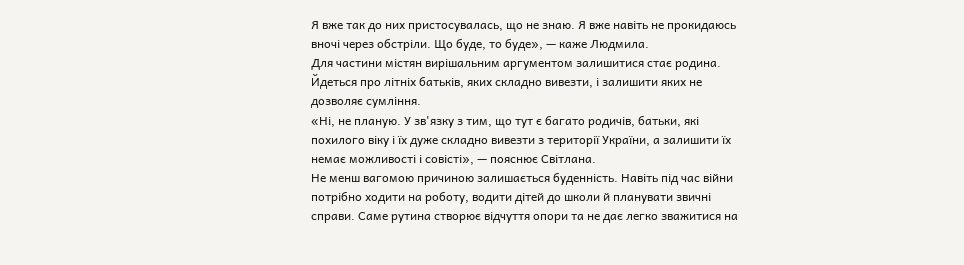Я вже так до них пристосувалась, що не знаю. Я вже навіть не прокидаюсь вночі через обстріли. Що буде, то буде», — каже Людмила.
Для частини містян вирішальним аргументом залишитися стає родина. Йдеться про літніх батьків, яких складно вивезти, і залишити яких не дозволяє сумління.
«Ні, не планую. У зв'язку з тим, що тут є багато родичів, батьки, які похилого віку і їх дуже складно вивезти з території України, а залишити їх немає можливості і совісті», — пояснює Світлана.
Не менш вагомою причиною залишається буденність. Навіть під час війни потрібно ходити на роботу, водити дітей до школи й планувати звичні справи. Саме рутина створює відчуття опори та не дає легко зважитися на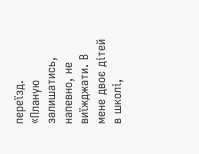переїзд.
«Планую залишатись, напевно, не виїжджати. В мене двоє дітей в школі,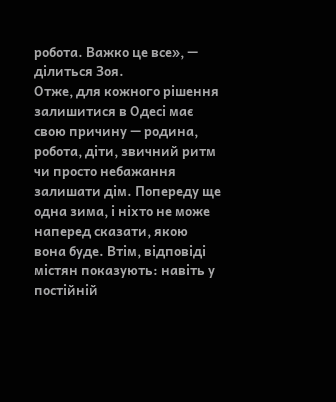робота. Важко це все», — ділиться Зоя.
Отже, для кожного рішення залишитися в Одесі має свою причину — родина, робота, діти, звичний ритм чи просто небажання залишати дім. Попереду ще одна зима, і ніхто не може наперед сказати, якою вона буде. Втім, відповіді містян показують: навіть у постійній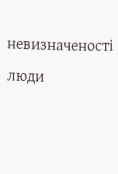невизначеності люди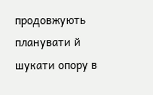продовжують планувати й шукати опору в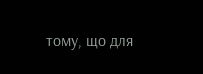тому, що для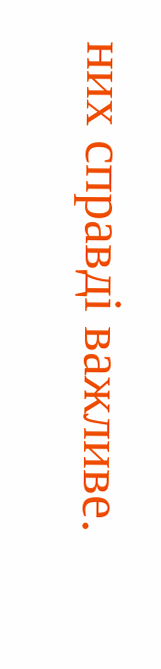них справді важливе.